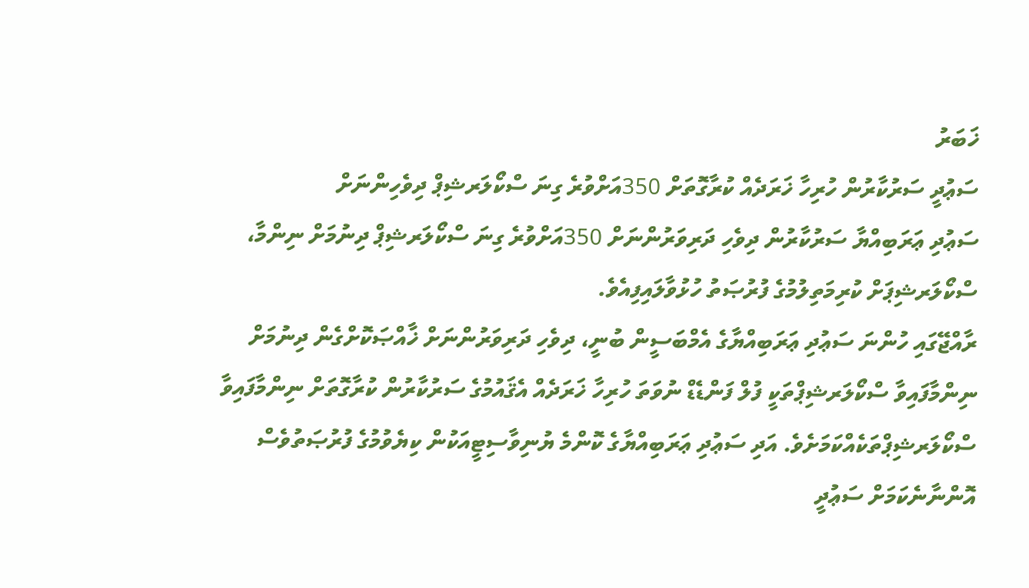ޚަބަރު
ސަޢުދީ ސަރުކާރުން ހުރިހާ ޚަރަދެއް ކުރާގޮތަށް 350އަށްވުރެ ގިނަ ސްކޯލަރޝިޕް ދިވެހިންނަށް
ސަޢުދި ޢަރަބިއްޔާ ސަރުކާރުން ދިވެހި ދަރިވަރުންނަށް 350އަށްވުރެ ގިނަ ސްކޯލަރޝިޕް ދިނުމަށް ނިންމާ، ސްކޯލަރޝިޕަށް ކުރިމަތިލުމުގެ ފުރުޞަތު ހުޅުވާލައިފިއެވެ.
ރާއްޖޭގައި ހުންނަ ސަޢުދި ޢަރަބިއްޔާގެ އެމްބަސީން ބުނީ، ދިވެހި ދަރިވަރުންނަށް ޚާއްޞަކޮށްގެން ދިނުމަށް ނިންމާފައިވާ ސްކޯލަރޝިޕްތަކީ ފުލް ފަންޑެޑް ނުވަތަ ހުރިހާ ޚަރަދެއް އެޤައުމުގެ ސަރުކާރުން ކުރާގޮތަށް ނިންމާފައިވާ ސްކޯލަރޝިޕްތަކެއްކަމަށެވެ. އަދި ސަޢުދި ޢަރަބިއްޔާގެ ކޮންމެ ޔުނިވާސިޓީއަކުން ކިޔެވުމުގެ ފުރުޞަތުވެސް އޮންނާނެކަމަށް ސަޢުދީ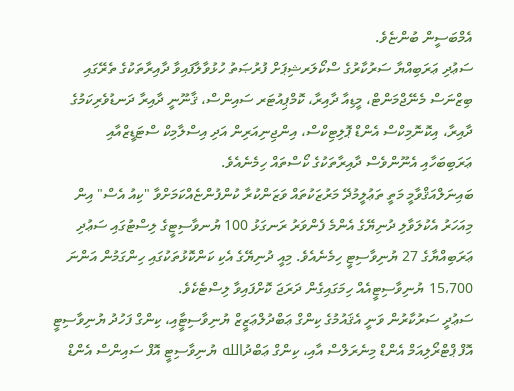އެމްބަސީން ބުންޏެވެ.
ސަޢުދި ޢަރަބިއްޔާ ސަރުކާރުގެ ސްކޯލަރޝިޕަށް ފުރުޞަތު ހުޅުވާލާފައިވާ ދާއިރާތަކުގެ ތެރޭގައި ބިޒްނަސް މެނޭޖްމަންޓް، މީޑިއާ ދާއިރާ، ކޮމްޕިއުޓަރ ސައިންސް، ޤާނޫނީ ދާއިރާ ދަނޑުވެރިކަމުގެ ދާއިރާ، އިކޮނޮމިކްސް އެންޑް ޕޮލިޓިކްސް، އިންޖިނިއަރިން އަދި އިސްލާމިކް ސްޓަޑީޒްއާއި ޢަރަބިބަހާއި އެނޫންވެސް ދާއިރާތަކުގެ ކޯސްތައް ހިމެނެއެވެ.
ބައިނަލްއަޤްވާމީ މަތީ ތަޢުލީމުދޭ މަރުޒަކުތައް ވަޒަންކުރާ ކުންފުންޏެއްކަމަށްވާ "ކިއު އެސް" އިން މިއަހަރު އެކުލަވާލި ދުނިޔޭގެ އެންމެ ފެންވަރު ރަނގަޅު 100 ޔުނވާސިޓީގެ ލިސްޓުގައި ސަޢުދި ޢަރަބިއްޔާގެ 27 ޔުނިވާސިޓީ ހިމެނެއެވެ. މިއީ ދުނިޔޭގެ އެކި ކަންކޮޅުތަކުގައި ހިންގަމުން އަންނަ 15،700 ޔުނިވާސިޓީއެއް ހިމަގައިގެން ދަރަޖަ ކޮށްފައިވާ ލިސްޓެކެވެ.
ސަޢުދީ ސަރުކާރުން ވަނީ އެޤައުމުގެ ކިންގް ޢަބްދުލްޢަޒީޒް ޔުނިވާސިޓީާއި، ކިންގް ފަހުދު ޔުނިވާސިޓީ އޮފް ޕްޓްރޯލިއަމް އެންޑް މިނެރަލްސް އާއި، ކިންގް ޢަބްދުالله ޔުނިވާސިޓީ އޮފް ސައިންސް އެންޑް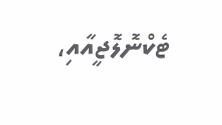ޓެކްނޮލޮޖީއާއި،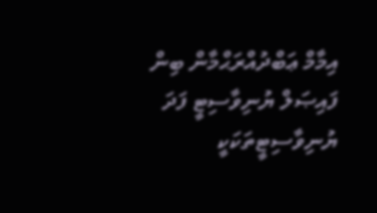އިމާމް ޢަބްދުއްރަޙްމާން ބިން ފައިޞަލް ޔުނިވާސިޓީ ފަދަ ޔުނިވާސިޓީތަކަކީ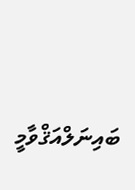ބައިނަލްއަޤްވާމީ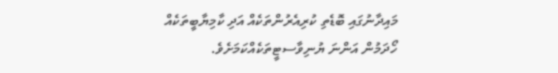މައިދާނުގައި ބޮޑެތި ކުރިއެރުންތަކެއް އަދި ކާމިޔާބީތަކެއް ހޯދަމުން އަންނަ ޔުނިވާސޓީތަކެއްކަމަށެވެ.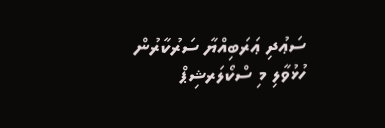ސަޢުދި ޢަރަބިއްޔާ ސަރުކާރުން ހުޅުވާލި މި ސްކޯލަރޝިޕް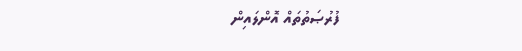ފުރުޞަތުތައް އޮންލައިން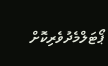ޕޯޓަލްމެދުވެރިކޮށް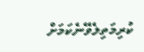ކުރިމަތިލެވޭނެކަމަށް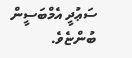ސަޢުދީ އެމްބަސީން ބުންޏެވެ.